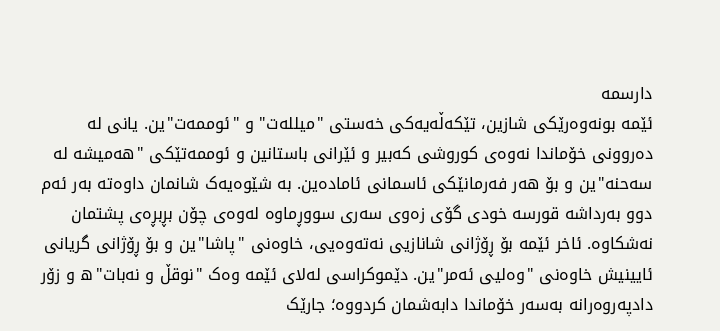دارسمە
ئێمە بونەوەرێکی شازین، تێکەڵەیەکی خەستی "میللەت" و "ئوممەت"ین. یانی لە دەروونی خۆماندا نەوەی کوروشی کەبیر و ئێرانی باستانین و ئوممەتێکی "هەمیشە لە سەحنە"ین و بۆ هەر فەرمانێکی ئاسمانی ئامادەین. بە شێوەیەک شانمان داوەتە بەر ئەم دوو بەرداشە قورسە خودی گۆی زەوی سەری سووڕماوە لەوەی چۆن بڕبڕەی پشتمان نەشکاوە. ئاخر ئێمە بۆ ڕۆژانی شانازیی نەتەوەیی، خاوەنی "پاشا"ین و بۆ ڕۆژانی گریانی ئایینیش خاوەنی "وەلیی ئەمر"ین. دێموکراسی لەلای ئێمە وەک "نوقڵ و نەبات"ه و زۆر دادپەروەرانە بەسەر خۆماندا دابەشمان کردووە؛ جارێک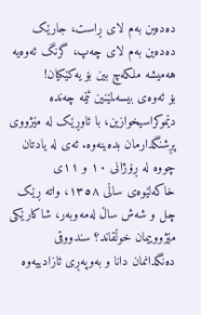دەدەین بەم لای ڕاست، جارێک دەدەین بەم لای چەپ، گرنگ ئەوەیە هەمیشە ملکەچ بین بۆ یەکێکیان!
بۆ ئەوەی بیسەلمێنین ئێمە چەندە دێموکراسیخوازین، با ئاوڕێک لە مێژووی پڕشنگدارمان بدەینەوە. ئەی لە یادتان چووە لە ڕۆژانی ١٠ و ١١ی خاکەلێوەی ساڵی ١٣٥٨، واتە ڕێک چل و شەش ساڵ لەمەوبەر، شاکارێکی مێژووییمان خوڵقاند؟ سندووقی دەنگدانمان دانا و بەوپەڕی ئازادییەوە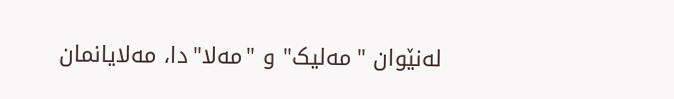لەنێوان "مەلیک" و "مەلا"دا، مەلایانمان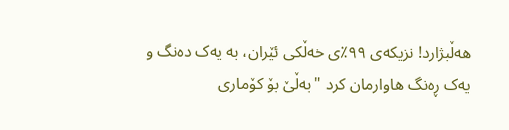هەڵبژارد! نزیکەی ٩٩٪ی خەڵکی ئێران، بە یەک دەنگ و یەک ڕەنگ هاوارمان کرد "بەڵێ بۆ کۆماری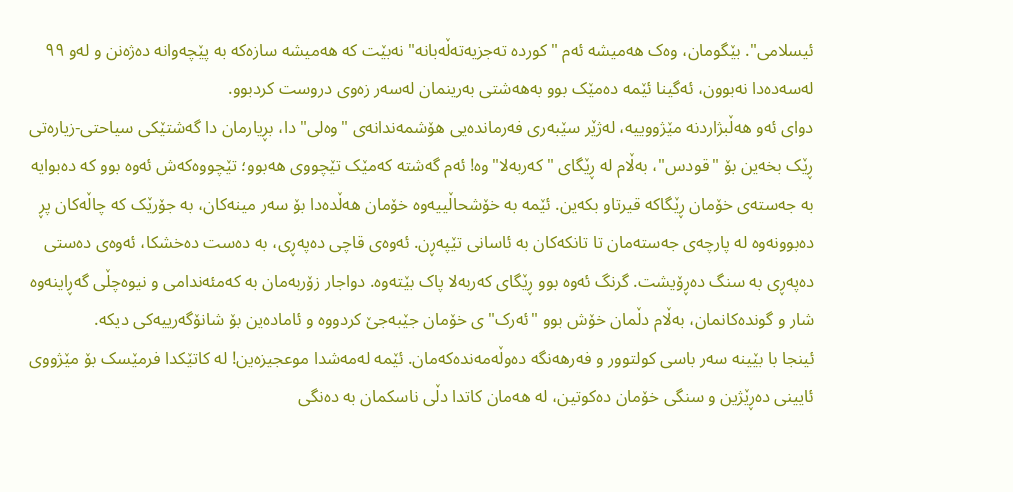ئیسلامی". بێگومان، وەک هەمیشە ئەم "کوردە تەجزیەتەڵەبانە" نەبێت کە هەمیشە سازەکە بە پێچەوانە دەژەنن و لەو ٩٩ لەسەدەدا نەبوون، ئەگینا ئێمە دەمێک بوو بەهەشتی بەرینمان لەسەر زەوی دروست کردبوو.
دوای ئەو هەڵبژاردنە مێژووییە، لەژێر سێبەری فەرماندەیی هۆشمەندانەی "وەلی"دا، بڕیارمان دا گەشتێکی سیاحتی-زیارەتی ڕێک بخەین بۆ "قودس"، بەڵام لە ڕێگای "کەربەلا"وە! ئەم گەشتە کەمێک تێچووی هەبوو؛ تێچووەکەش ئەوە بوو کە دەبوایە بە جەستەی خۆمان ڕێگاکە قیرتاو بکەین. ئێمە بە خۆشحاڵییەوە خۆمان هەڵدەدا بۆ سەر مینەکان، بە جۆرێک کە چاڵەکان پڕ دەبوونەوە لە پارچەی جەستەمان تا تانکەکان بە ئاسانی تێپەڕن. ئەوەی قاچی دەپەڕی، بە دەست دەخشکا، ئەوەی دەستی دەپەڕی بە سنگ دەڕۆیشت. گرنگ ئەوە بوو ڕێگای کەربەلا پاک بێتەوە. دواجار زۆربەمان بە کەمئەندامی و نیوەچڵی گەڕاینەوە شار و گوندەکانمان، بەڵام دڵمان خۆش بوو "ئەرک"ی خۆمان جێبەجێ کردووە و ئامادەین بۆ شانۆگەرییەکی دیکە.
ئینجا با بێینە سەر باسی کولتوور و فەرهەنگە دەوڵەمەندەکەمان. ئێمە لەمەشدا موعجیزەین! لە کاتێکدا فرمێسک بۆ مێژووی ئایینی دەڕێژین و سنگی خۆمان دەکوتین، لە هەمان کاتدا دڵی ناسکمان بە دەنگی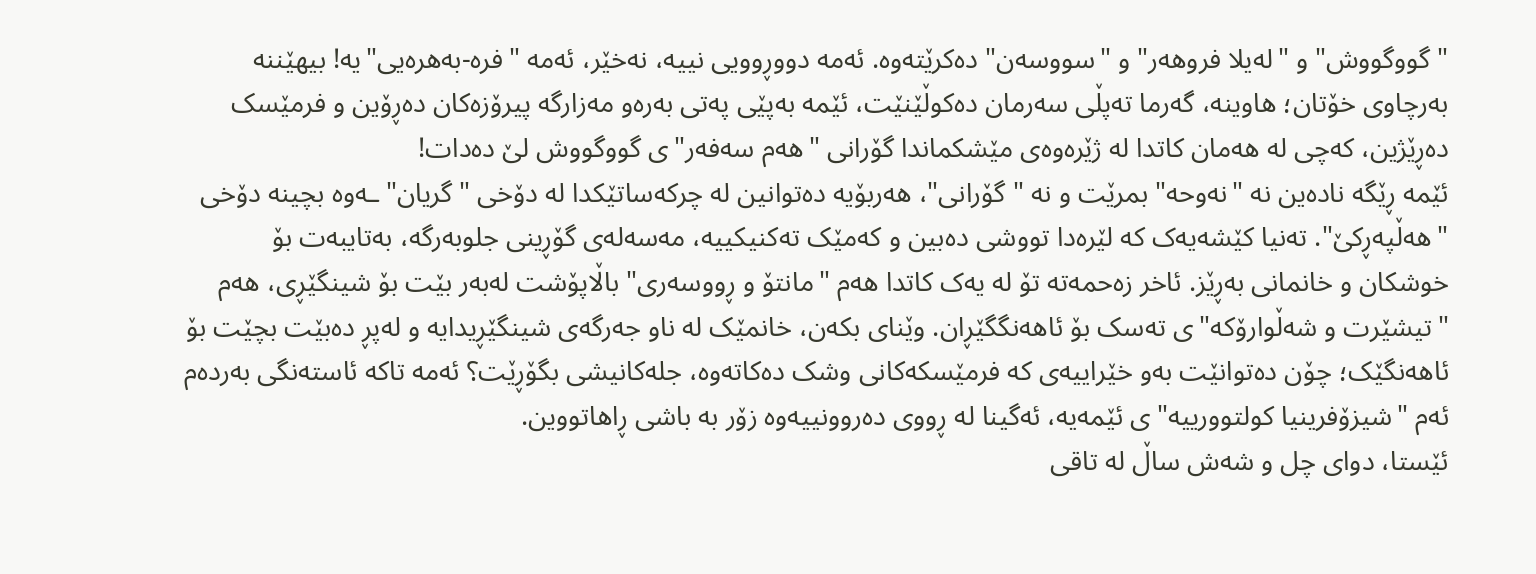"گووگووش" و "لەیلا فروهەر" و "سووسەن" دەکرێتەوە. ئەمە دووڕوویی نییە، نەخێر، ئەمە "فرە-بەهرەیی"یە! بیهێننە بەرچاوی خۆتان؛ هاوینە، گەرما تەپڵی سەرمان دەکوڵێنێت، ئێمە بەپێی پەتی بەرەو مەزارگە پیرۆزەکان دەڕۆین و فرمێسک دەڕێژین، کەچی لە هەمان کاتدا لە ژێرەوەی مێشکماندا گۆرانی "هەم سەفەر"ی گووگووش لێ دەدات!
ئێمە ڕێگە نادەین نە "نەوحە" بمرێت و نە "گۆرانی"، هەربۆیە دەتوانین لە چرکەساتێکدا لە دۆخی "گریان"ـەوە بچینە دۆخی "هەڵپەڕکێ". تەنیا کێشەیەک کە لێرەدا تووشی دەبین و کەمێک تەکنیکییە، مەسەلەی گۆڕینی جلوبەرگە، بەتایبەت بۆ خوشکان و خانمانی بەڕێز. ئاخر زەحمەتە تۆ لە یەک کاتدا هەم "مانتۆ و ڕووسەری" باڵاپۆشت لەبەر بێت بۆ شینگێڕی، هەم "تیشێرت و شەڵوارۆکە"ی تەسک بۆ ئاهەنگگێڕان. وێنای بکەن، خانمێک لە ناو جەرگەی شینگێڕیدایە و لەپڕ دەبێت بچێت بۆ ئاهەنگێک؛ چۆن دەتوانێت بەو خێراییەی کە فرمێسکەکانی وشک دەکاتەوە، جلەکانیشی بگۆڕێت؟ ئەمە تاکە ئاستەنگی بەردەم ئەم "شیزۆفرینیا کولتوورییە"ی ئێمەیە، ئەگینا لە ڕووی دەروونییەوە زۆر بە باشی ڕاهاتووین.
ئێستا، دوای چل و شەش ساڵ لە تاقی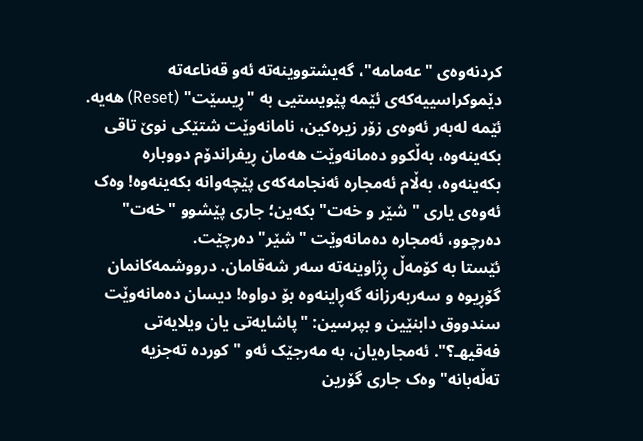کردنەوەی "عەمامە"، گەیشتووینەتە ئەو قەناعەتە دێموکراسییەکەی ئێمە پێویستیی بە "ڕیسێت" (Reset) هەیە. ئێمە لەبەر ئەوەی زۆر زیرەکین، نامانەوێت شتێکی نوێ تاقی بکەینەوە، بەڵکوو دەمانەوێت هەمان ڕیفراندۆم دووبارە بکەینەوە، بەڵام ئەمجارە ئەنجامەکەی پێچەوانە بکەینەوە! وەک ئەوەی یاری "شێر و خەت" بکەین؛ جاری پێشوو "خەت" دەرچوو، ئەمجارە دەمانەوێت "شێر" دەرچێت.
ئێستا بە کۆمەڵ ڕژاوینەتە سەر شەقامان. درووشمەکانمان گۆڕیوە و سەربەرزانە گەڕاینەوە بۆ دواوە! دیسان دەمانەوێت سندووق دابنێین و بپرسین: "پاشایەتی یان ویلایەتی فەقیهـ؟". ئەمجارەیان، بە مەرجێک ئەو "کوردە تەجزیە تەڵەبانە" وەک جاری گۆرین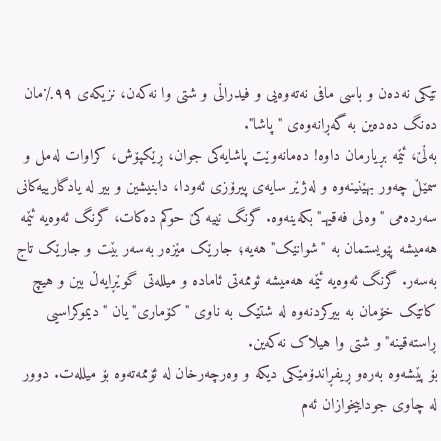تێکی نەدەن و باسی مافی نەتەوەیی و فیدراڵی و شتی وا نەکەن، نزیکەی ٩٩٪مان دەنگ دەدەین بە گەڕانەوەی "پاشا".
بەڵێ، ئێمە بڕیارمان داوە! دەمانەوێت پاشایەکی جوان، ڕێکپۆش، کراوات لەمل و سمێڵ چەور بهێنینەوە و لەژێر سایەی پیرۆزی ئەودا، دابنیشین و بیر لە یادگارییەکانی سەردەمی "وەلی فەقیهـ" بکەینەوە. گرنگ نییە کێ حوکم دەکات، گرنگ ئەوەیە ئێمە هەمیشە پێویستمان بە "شوانێک" هەیە؛ جارێک مێزەر بەسەر بێت و جارێک تاج بەسەر. گرنگ ئەوەیە ئێمە هەمیشە ئوممەتی ئامادە و میللەتی گوێڕایەڵ بین و هیچ کاتێک خۆمان بە بیرکردنەوە لە شتێک بە ناوی "کۆماری" یان "دیموکراسیی ڕاستەقینە"و شتی وا هیلاک نەکەین.
بۆ پێشەوە بەرەو ڕیفڕاندۆمێکی دیکە و وەرچەرخان لە ئۆممەتەوە بۆ میللەت. دوور لە چاوی جوداییخوازان ئەم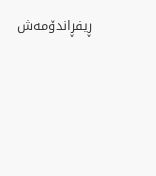ڕیفڕاندۆمەش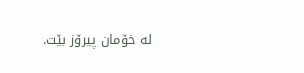لە خۆمان پیرۆز بێت.